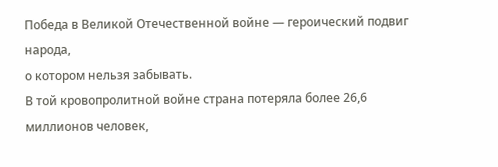Победа в Великой Отечественной войне — героический подвиг народа,
о котором нельзя забывать.
В той кровопролитной войне страна потеряла более 26,6 миллионов человек,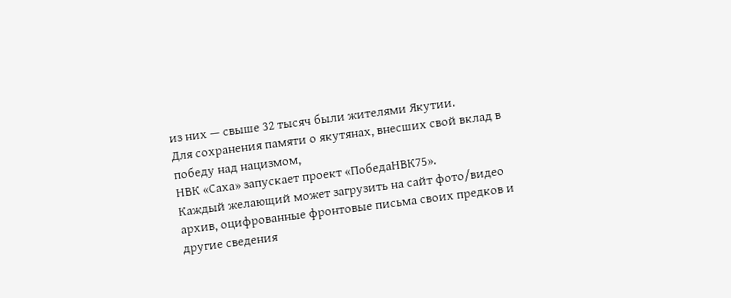из них — свыше 32 тысяч были жителями Якутии.
Для сохранения памяти о якутянах, внесших свой вклад в победу над нацизмом,
НВК «Саха» запускает проект «ПобедаНВК75».
Каждый желающий может загрузить на сайт фото/видео архив, оцифрованные фронтовые письма своих предков и другие сведения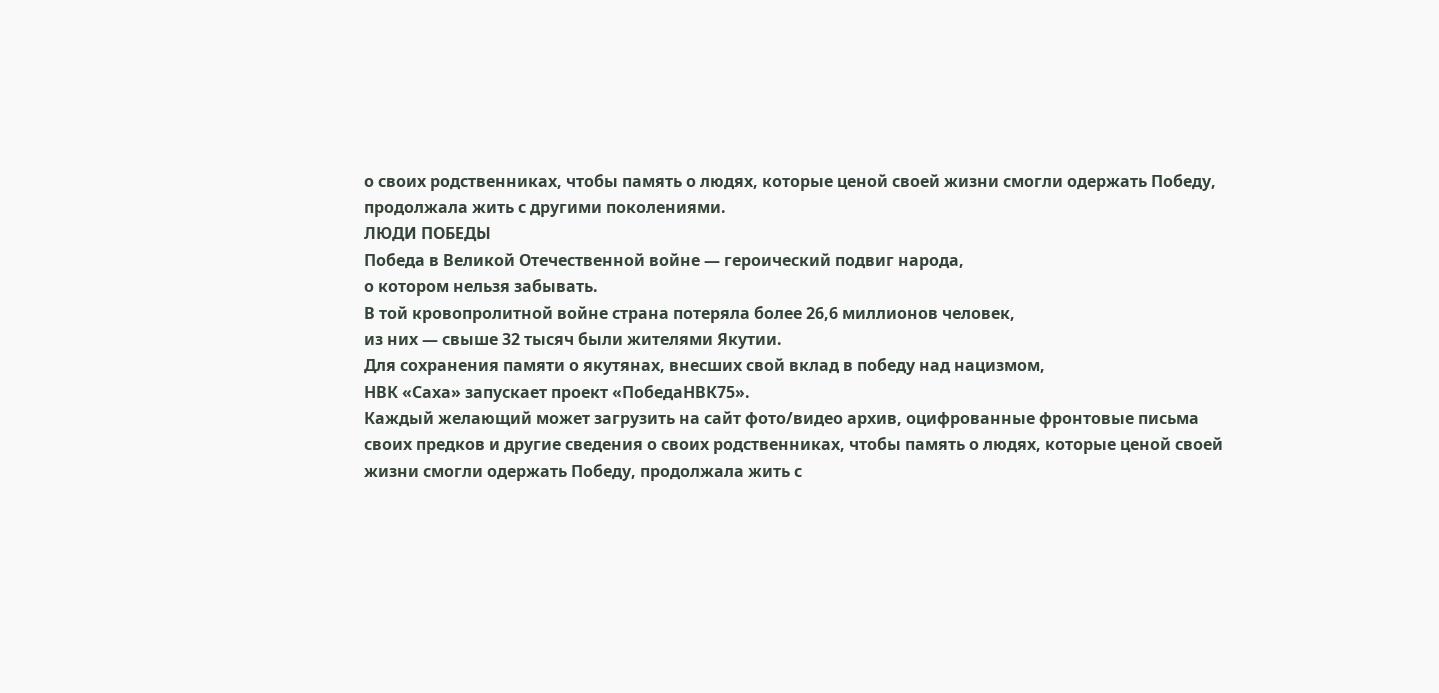о своих родственниках, чтобы память о людях, которые ценой своей жизни смогли одержать Победу, продолжала жить с другими поколениями.
ЛЮДИ ПОБЕДЫ
Победа в Великой Отечественной войне — героический подвиг народа,
о котором нельзя забывать.
В той кровопролитной войне страна потеряла более 26,6 миллионов человек,
из них — свыше 32 тысяч были жителями Якутии.
Для сохранения памяти о якутянах, внесших свой вклад в победу над нацизмом,
НВК «Саха» запускает проект «ПобедаНВК75».
Каждый желающий может загрузить на сайт фото/видео архив, оцифрованные фронтовые письма своих предков и другие сведения о своих родственниках, чтобы память о людях, которые ценой своей жизни смогли одержать Победу, продолжала жить с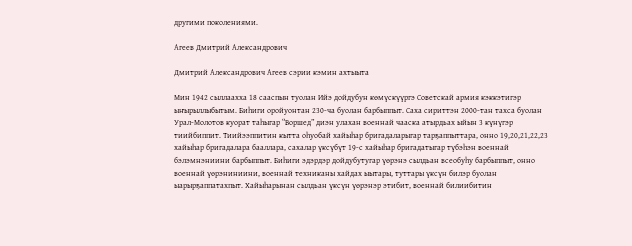другими поколениями.

Агеев Дмитрий Александрович

Дмитрий Александрович Агеев сэрии кэмин ахтыыта

Мин 1942 сыллаахха 18 сааспын туолан Ийэ дойдубун көмүскүүргэ Советскай армия кэккэтигэр ыҥырыллыбытым. Биһиги оройуонтан 230-ча буолан барбыппыт. Саха сириттэн 2000-тан тахса буолан Урал-Молотов куорат таһыгар “Воршед” диэн улахан военнай чааска атырдьах ыйын 3 күнүгэр тиийбиппит. Тиийээппитин кытта оһуобай хайыһар бригадаларыгар тарҕаппыттара, онно 19,20,21,22,23 хайыһар бригадалара бааллара, сахалар үксүбүт 19-с хайыһар бригадатыгар түбэһэн военнай бэлэмнэниини барбыппыт. Биһиги эдэрдэр дойдубутугар үөрэнэ сылдьан всеобуһу барбыппыт, онно военнай үөрэниниини, военнай техниканы хайдах ыытары, туттары үксүн билэр буолан ыарырҕаппатахпыт. Хайыһарынан сылдьан үксүн үөрэнэр этибит, военнай билиибитин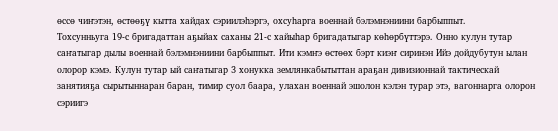өссө чиҥэтэн, өстөөҕү кытта хайдах сэриилэһэргэ, охсуһарга военнай бэлэмнэниини барбыппыт.
Тохсунньуга 19-с бригадаттан аҕыйах саханы 21-с хайыһар бригадатыгар көһөрбүттэрэ. Онно кулун тутар саҥатыгар дылы военнай бэлэмнэниини барбыппыт. Ити кэмҥэ өстөөх бэрт киэҥ сиринэн Ийэ дойдубутун ылан олорор кэмэ. Кулун тутар ый саҥатыгар 3 хонукка землянкабытыттан араҕан дивизионнай тактическай занятияҕа сырытыннаран баран, тимир суол баара, улахан военнай эшолон кэлэн турар этэ, вагоннарга олорон сэриигэ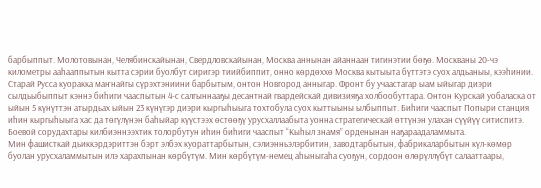барбыппыт. Молотовынан, Челябинскайынан, Свердловскайынан, Москва аннынан айаннаан тигинэтии бөҕө. Москваны 20-чэ километры ааһааппытын кытта сэрии буолбут сиригэр тиийбиппит, онно көрдөххө Москва кытыыта бүттэтэ суох алдьаныы, кээһинии. Старай Русса куоракка маҥнайгы сүрэхтэниини барбытым, онтон Новгород анныгар. Фронт бу учаастагар ыам ыйыгар диэри сылдьыбыппыт кэннэ биһиги чааспытын 4-с салгыннааҕы десантнай гвардейскай дивизияҕа холбообуттара. Онтон Курскай уобаласка от ыйын 5 күнүттэн атырдьах ыйын 23 күнүгэр диэри кыргыһыыга тохтобула суох кыттыыны ылбыппыт. Биһиги чааспыт Попыри станция иһин кыргыһыыга хас да төгүлүнэн баһыйар күүстээх өстөөҕү урусхаллаабыта уонна стратегическай өттүнэн улахан сүүйүү ситиспитэ.
Боевой сорудахтары килбиэннээхтик толорбутун иһин биһиги чааспыт “Кыһыл знамя” орденынан наҕараадаламмыта.
Мин фашисткай дьиккэрдэриттэн бэрт элбэх куораттарбытын, сэлиэнньэлэрбитин, заводтарбытын, фабрикаларбытын күл-көмөр буолан урусхаламмытын илэ харахпынан көрбүтүм. Мин көрбүтүм-немец аһыныгаһа суоҕун, сордоон өлөрүллүбүт салааттаары,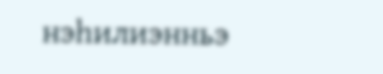нэһилиэнньэ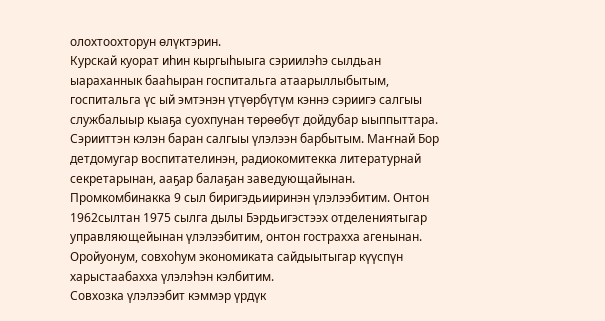олохтоохторун өлүктэрин.
Курскай куорат иһин кыргыһыыга сэриилэһэ сылдьан ыараханнык бааһыран госпитальга атаарыллыбытым, госпитальга үс ый эмтэнэн үтүөрбүтүм кэннэ сэриигэ салгыы службалыыр кыаҕа суохпунан төрөөбүт дойдубар ыыппыттара.
Сэрииттэн кэлэн баран салгыы үлэлээн барбытым. Маҥнай Бор детдомугар воспитателинэн, радиокомитекка литературнай секретарынан, ааҕар балаҕан заведующайынан. Промкомбинакка 9 сыл биригэдьииринэн үлэлээбитим. Онтон 1962сылтан 1975 сылга дылы Бэрдьигэстээх отделениятыгар управляющейынан үлэлээбитим, онтон гострахха агенынан. Оройуонум, совхоһум экономиката сайдыытыгар күүспүн харыстаабахха үлэлэһэн кэлбитим.
Совхозка үлэлээбит кэммэр үрдүк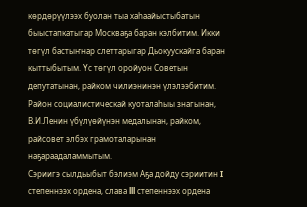көрдөрүүлээх буолан тыа хаһаайыстыбатын быыстапкатыгар Москваҕа баран кэлбитим. Икки төгүл бастыҥнар слеттарыгар Дьокуускайга баран кыттыбытым. Үс төгүл оройуон Советын депутатынан, райком чилиэнинэн үлэлээбитим. Район социалистическай куоталаһыы знагынан, В.И.Ленин үбүлүөйүнэн медалынан, райком, райсовет элбэх грамоталарынан наҕараадаламмытым.
Сэриигэ сылдьыбыт бэлиэм Аҕа дойду сэриитин I степеннээх ордена, слава lll степеннээх ордена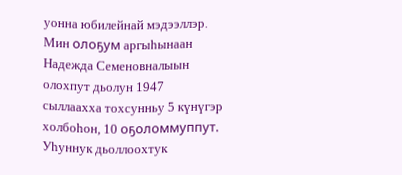уонна юбилейнай мэдээллэр.
Мин олоҕум аргыһынаан Надежда Семеновналыын олохпут дьолун 1947 сыллаахха тохсунньу 5 күнүгэр холбоһон, 10 оҕоломмуппут. Уһуннук дьоллоохтук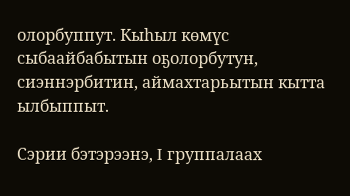олорбуппут. Кыһыл көмүс сыбаайбабытын оҕолорбутун, сиэннэрбитин, аймахтарьытын кытта ылбыппыт.

Сэрии бэтэрээнэ, I группалаах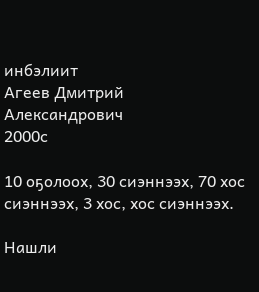инбэлиит
Агеев Дмитрий Александрович
2000с

10 оҕолоох, 30 сиэннээх, 70 хос сиэннээх, 3 хос, хос сиэннээх.

Нашли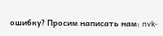ошибку? Просим написать нам: nvk-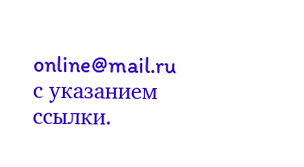online@mail.ru с указанием ссылки.